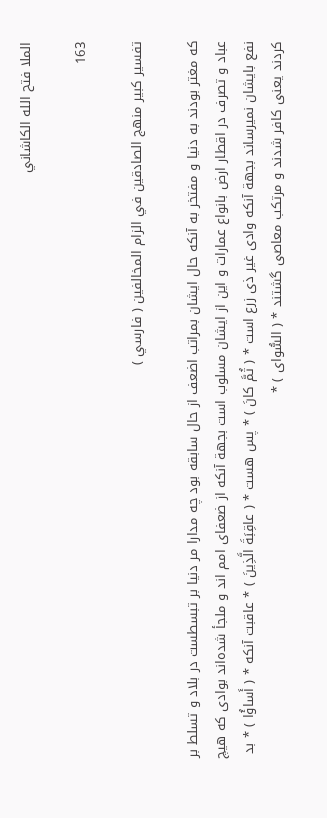الملا فتح الله الكاشاني

163

تفسير كبير منهج الصادقين في الزام المخالفين ( فارسي )

كه مغتر بودند به دنيا و مفتخر به آنكه حال ايشان بمراتب اضعف از حال سابقه بود چه مدارا مر دنيا بر تبسطست در بلاد و تسلط بر عباد و تصرف در اقطار ارض بانواع عمارات و اين از ايشان مسلوب است بجهة آنكه از ضعفاى امم اند و ملجأ شده‌اند بوادى كه هيچ نفع بايشان نميرساند بجهة آنكه وادى غير ذى زرع است * ( ثُمَّ كانَ ) * پس هست * ( عاقِبَةَ الَّذِينَ ) * عاقبت آنكه * ( أَساؤُا ) * بد كردند يعنى كافر شدند و مرتكب معاصى گشتند * ( السُّواى ) *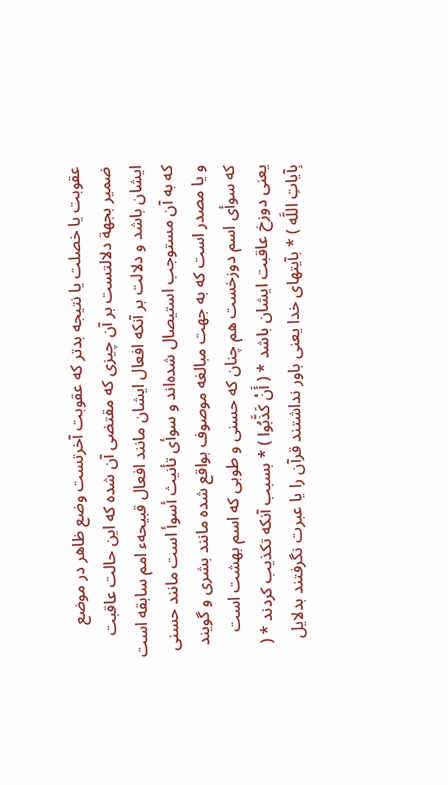عقوبت يا خصلت يا نتيجه بدتر كه عقوبت آخرتست وضع ظاهر در موضع ضمير بجهة دلالتست بر آن چيزى كه مقتضى آن شده كه اين حالت عاقبت ايشان باشد و دلالت بر آنكه افعال ايشان مانند افعال قبيحهء امم سابقه است كه به آن مستوجب استيصال شده‌اند و سوأى تأنيث أسوأ است مانند حسنى و يا مصدر است كه به جهت مبالغه موصوف بواقع شده مانند بشرى و گويند كه سوأى اسم دوزخست هم چنان كه حسنى و طوبى كه اسم بهشت است يعنى دوزخ عاقبت ايشان باشد * ( أَنْ كَذَّبُوا ) * بسبب آنكه تكذيب كردند * ( بِآياتِ اللَّه ) * بآيتهاى خدا يعنى باور نداشتند قرآن را يا عبرت نگرفتند بدلايل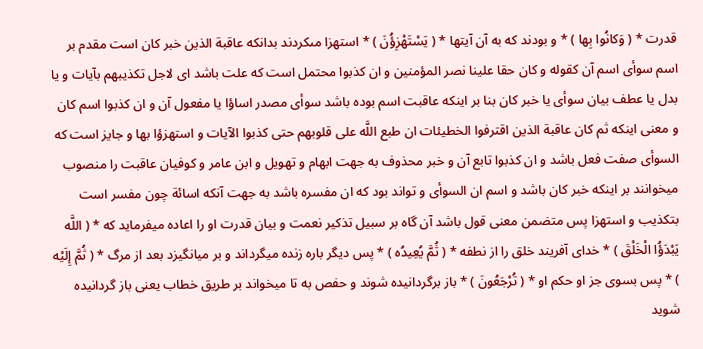قدرت * ( وَكانُوا بِها ) * و بودند كه به آن آيتها * ( يَسْتَهْزِؤُنَ ) * استهزا مىكردند بدانكه عاقبة الذين خبر كان است مقدم بر اسم سوأى اسم آن كقوله و كان حقا علينا نصر المؤمنين و ان كذبوا محتمل است كه علت باشد اى لاجل تكذيبهم بآيات و يا بدل يا عطف بيان سوأى يا خبر كان بنا بر اينكه عاقبت اسم بوده باشد سوأى مصدر اساؤا يا مفعول آن و ان كذبوا اسم كان و معنى اينكه ثم كان عاقبة الذين اقترفوا الخطيئات ان طبع اللَّه على قلوبهم حتى كذبوا الآيات و استهزؤا بها و جايز است كه السوأى صفت فعل باشد و ان كذبوا تابع آن و خبر محذوف به جهت ابهام و تهويل و ابن عامر و كوفيان عاقبت را منصوب ميخوانند بر اينكه خبر كان باشد و اسم ان السوأى و تواند بود كه ان مفسره باشد به جهت آنكه اسائة چون مفسر است بتكذيب و استهزا پس متضمن معنى قول باشد آن گاه بر سبيل تذكير نعمت و بيان قدرت او را اعاده ميفرمايد كه * ( اللَّه يَبْدَؤُا الْخَلْقَ ) * خداى آفريند خلق را از نطفه * ( ثُمَّ يُعِيدُه ) * پس ديگر باره زنده ميگرداند و بر ميانگيزد بعد از مرگ * ( ثُمَّ إِلَيْه ) * پس بسوى جز او حكم او * ( تُرْجَعُونَ ) * باز برگردانيده شوند و حفص به تا ميخواند بر طريق خطاب يعنى باز گردانيده شويد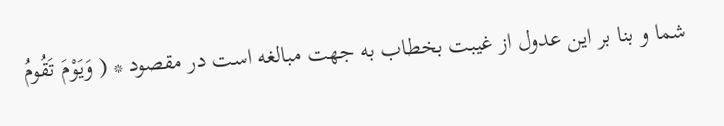شما و بنا بر اين عدول از غيبت بخطاب به جهت مبالغه است در مقصود * ( وَيَوْمَ تَقُومُ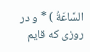السَّاعَةُ ) * و در روزى كه قايم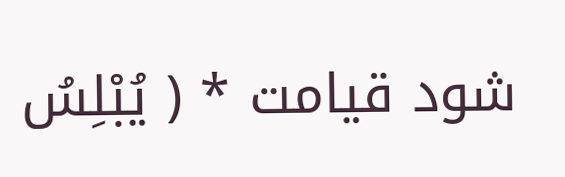شود قيامت * ( يُبْلِسُ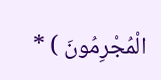الْمُجْرِمُونَ ) *